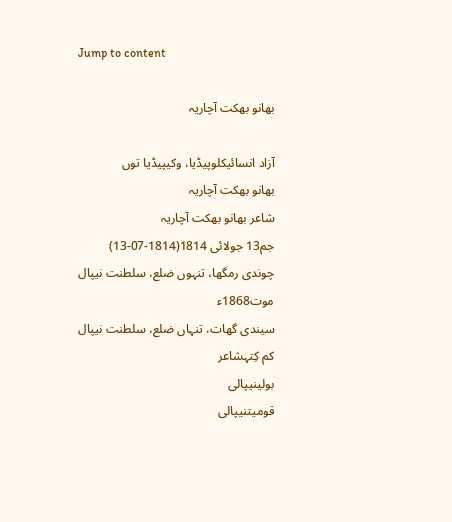Jump to content

بھانو بھکت آچاریہ

آزاد انسائیکلوپیڈیا، وکیپیڈیا توں
بھانو بھکت آچاریہ
شاعر بھانو بھکت آچاریہ
جم13 جولائی 1814(1814-07-13)
چوندی رمگھا، تنہوں ضلع، سلطنت نیپال
موت1868ء
سیندی گھات، تنہاں ضلع، سلطنت نیپال
کم کِتہشاعر
بولینیپالی
قومیتنیپالی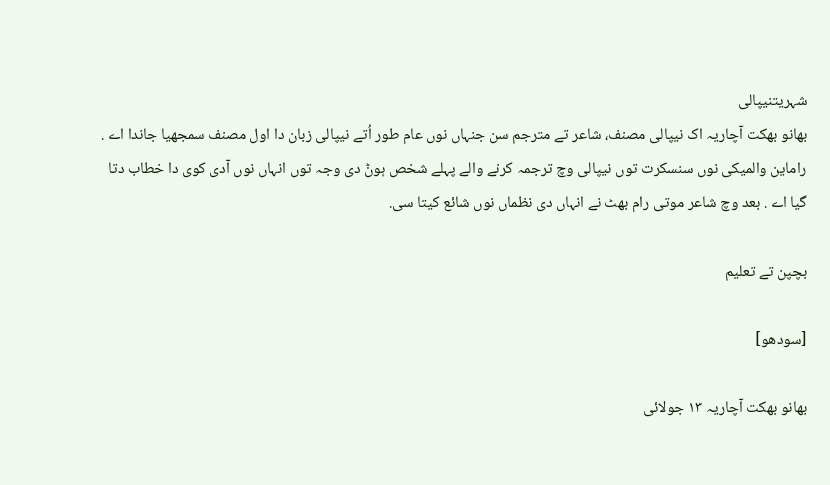شہریتنیپالی
بھانو بھکت آچاریہ اک نیپالی مصنف، شاعر تے مترجم سن جنہاں نوں عام طور اُتے نیپالی زبان دا اول مصنف سمجھیا جاندا اے . راماین والمیکی نوں سنسکرت توں نیپالی وچ ترجمہ کرنے والے پہلے شخص ہوݨ دی وجہ توں انہاں نوں آدی کوی دا خطاب دتا گیا اے . بعد وچ شاعر موتی رام بھٹ نے انہاں دی نظماں نوں شائع کیتا سی.

بچپن تے تعلیم

[سودھو]

بھانو بھکت آچاریہ ۱۳ جولائی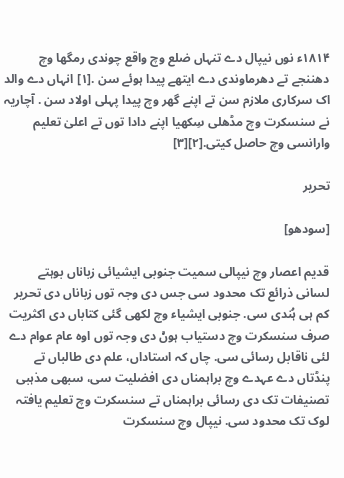۱۸۱۴ء نوں نیپال دے تنہاں ضلع وچ واقع چوندی رمگھا وچ دھننجے تے دھرماوندی دے ایتھے پیدا ہوئے سن .[۱] انہاں دے والد اک سرکاری ملازم سن تے اپنے گھر وچ پیدا پہلی اولاد سن . آچاریہ نے سنسکرت وچ مڈھلی سِکھیا اپنے دادا توں تے اعلیٰ تعلیم وارانسی وچ حاصل کيتی.[۲][۳]

تحریر

[سودھو]

قدیم اعصار وچ نیپالی سمیت جنوبی ایشیائی زباناں بوہتے لسانی ذرائع تک محدود سی جس دی وجہ توں زباناں دی تحریر کم ہی ہُندی سی. جنوبی ایشیاء وچ لکھی گئی کتاباں دی اکثریت صرف سنسکرت وچ دستیاب ہوݨ دی وجہ توں اوہ عام عوام دے لئی ناقابل رسائی سی. چاں کہ استاداں، علم دی طالباں تے پنڈتاں دے عہدے وچ براہمناں دی افضلیت سی، سبھی مذہبی تصنیفات تک دی رسائی براہمناں تے سنسکرت وچ تعلیم یافتہ لوک تک محدود سی. نیپال وچ سنسکرت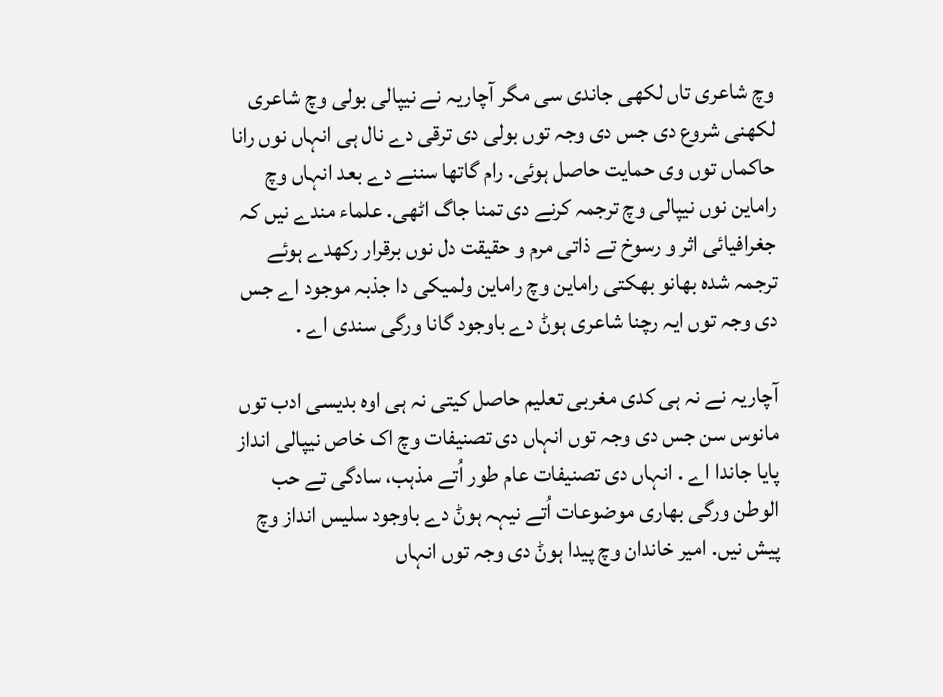وچ شاعری تاں لکھی جاندی سی مگر آچاریہ نے نیپالی بولی وچ شاعری لکھنی شروع دی جس دی وجہ توں بولی دی ترقی دے نال ہی انہاں نوں رانا حاکماں توں وی حمایت حاصل ہوئی. رام گاتھا سننے دے بعد انہاں وچ راماین نوں نیپالی وچ ترجمہ کرنے دی تمنا جاگ اٹھی. علماء مندے نيں کہ جغرافیائی اثر و رسوخ تے ذاتی مرم و حقیقت دل نوں برقرار رکھدے ہوئے ترجمہ شدہ بھانو بھکتی راماین وچ راماین ولمیکی دا جذبہ موجود اے جس دی وجہ توں ایہ رچنا شاعری ہوݨ دے باوجود گانا ورگی سندی اے .

آچاریہ نے نہ ہی کدی مغربی تعلیم حاصل کيتی نہ ہی اوہ بدیسی ادب توں مانوس سن جس دی وجہ توں انہاں دی تصنیفات وچ اک خاص نیپالی انداز پایا جاندا اے . انہاں دی تصنیفات عام طور اُتے مذہب، سادگی تے حب الوطن ورگی بھاری موضوعات اُتے نیہہ ہوݨ دے باوجود سلیس انداز وچ پیش نيں. امیر خاندان وچ پیدا ہوݨ دی وجہ توں انہاں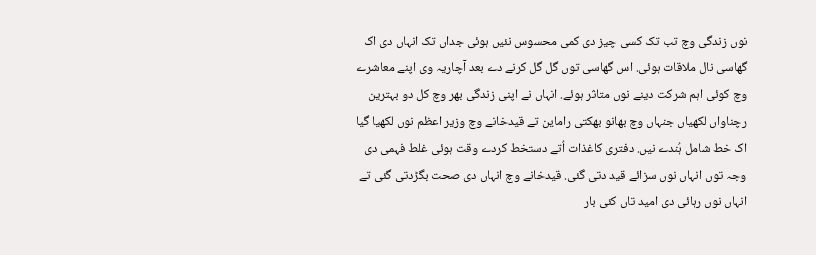نوں زندگی وچ تب تک کسی چیز دی کمی محسوس نئيں ہوئی جداں تک انہاں دی اک گھاسی نال ملاقات ہوئی. اس گھاسی توں گل گل کرنے دے بعد آچاریہ وی اپنے معاشرے وچ کوئی اہم شرکت دینے نوں متاثر ہوئے. انہاں نے اپنی زندگی بھر وچ کل دو بہترین رچناواں لکھياں جنہاں وچ بھانو بھکتی راماین تے قیدخانے وچ وزیر اعظم نوں لکھیا گیا اک خط شامل ہُندے نيں. دفتری کاغذات اُتے دستخط کردے وقت ہوئی غلط فہمی دی وجہ توں انہاں نوں سزائے قید دتی گئی. قیدخانے وچ انہاں دی صحت بگڑدتی گئی تے انہاں نوں رہائی دی امید تاں کئی بار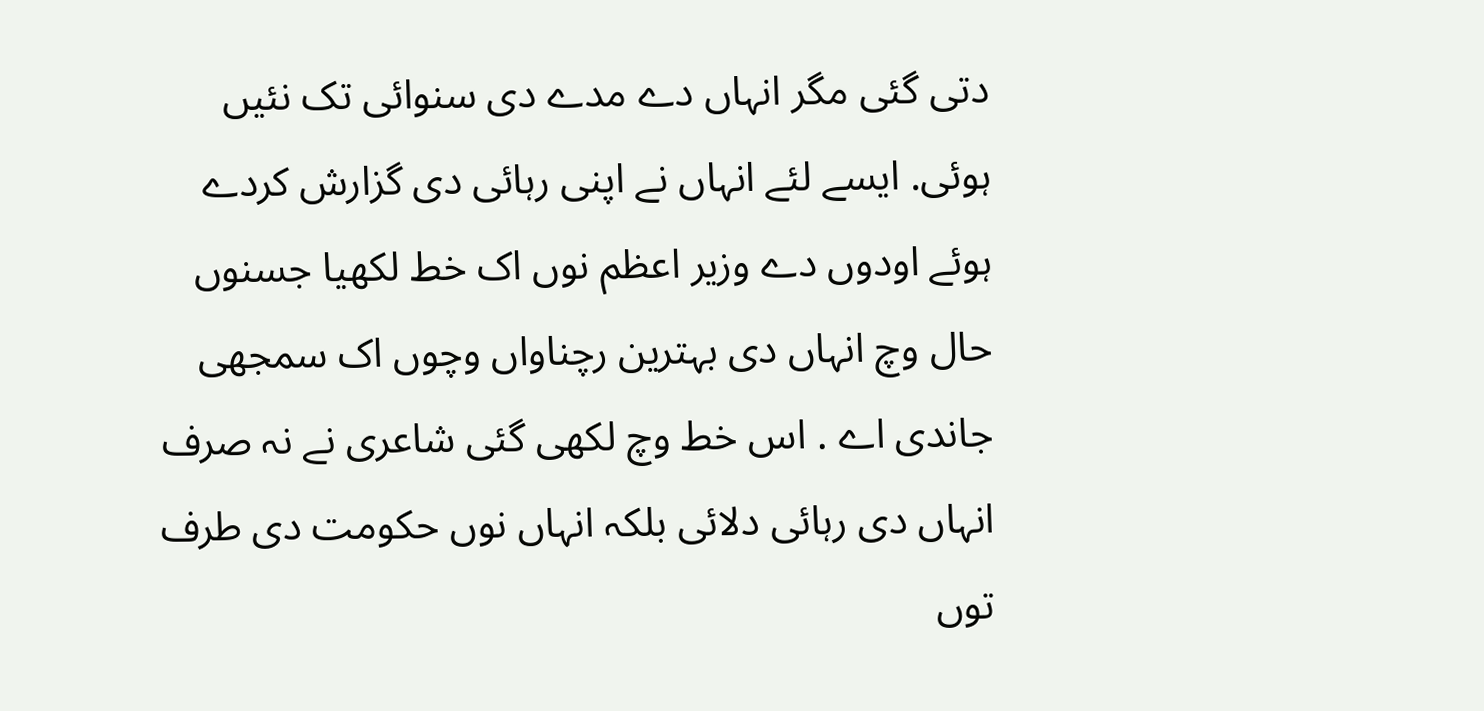دتی گئی مگر انہاں دے مدے دی سنوائی تک نئيں ہوئی. ايسے لئے انہاں نے اپنی رہائی دی گزارش کردے ہوئے اودوں دے وزیر اعظم نوں اک خط لکھیا جسنوں حال وچ انہاں دی بہترین رچناواں وچوں اک سمجھی جاندی اے . اس خط وچ لکھی گئی شاعری نے نہ صرف انہاں دی رہائی دلائی بلکہ انہاں نوں حکومت دی طرف توں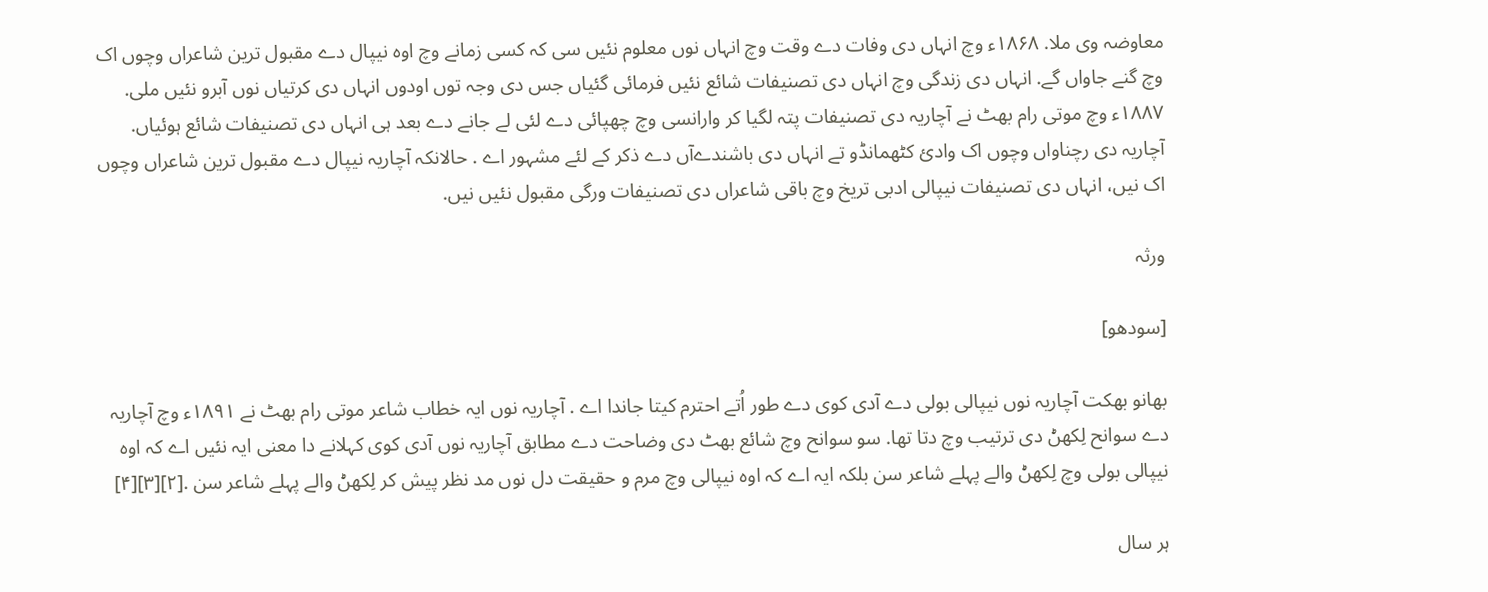معاوضہ وی ملا. ۱۸۶۸ء وچ انہاں دی وفات دے وقت وچ انہاں نوں معلوم نئيں سی کہ کسی زمانے وچ اوہ نیپال دے مقبول ترین شاعراں وچوں اک وچ گنے جاواں گے. انہاں دی زندگی وچ انہاں دی تصنیفات شائع نئيں فرمائی گئياں جس دی وجہ توں اودوں انہاں دی کرتیاں نوں آبرو نئيں ملی. ۱۸۸۷ء وچ موتی رام بھٹ نے آچاریہ دی تصنیفات پتہ لگیا کر وارانسی وچ چھپائی دے لئی لے جانے دے بعد ہی انہاں دی تصنیفات شائع ہوئیاں. آچاریہ دی رچناواں وچوں اک وادئ کٹھمانڈو تے انہاں دی باشندےآں دے ذکر کے لئے مشہور اے . حالانکہ آچاریہ نیپال دے مقبول ترین شاعراں وچوں اک نيں، انہاں دی تصنیفات نیپالی ادبی تریخ وچ باقی شاعراں دی تصنیفات ورگی مقبول نئيں نيں.

ورثہ

[سودھو]

بھانو بھکت آچاریہ نوں نیپالی بولی دے آدی کوی دے طور اُتے احترم کيتا جاندا اے . آچاریہ نوں ایہ خطاب شاعر موتی رام بھٹ نے ۱۸۹۱ء وچ آچاریہ دے سوانح لِکھݨ دی ترتیب وچ دتا تھا. سو سوانح وچ شائع بھٹ دی وضاحت دے مطابق آچاریہ نوں آدی کوی کہلانے دا معنی ایہ نئيں اے کہ اوہ نیپالی بولی وچ لِکھݨ والے پہلے شاعر سن بلکہ ایہ اے کہ اوہ نیپالی وچ مرم و حقیقت دل نوں مد نظر پیش کر لِکھݨ والے پہلے شاعر سن .[۲][۳][۴]

ہر سال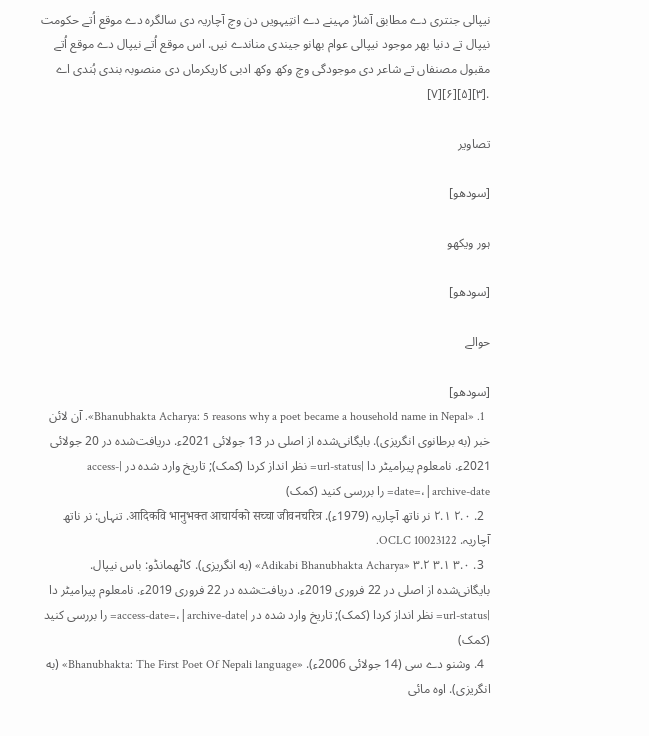نیپالی جنتری دے مطابق آشاڑ مہینے دے انتِیہويں دن وچ آچاریہ دی سالگرہ دے موقع اُتے حکومت نیپال تے دنیا بھر موجود نیپالی عوام بھانو جیندی مناندے نيں. اس موقع اُتے نیپال دے موقع اُتے مقبول مصنفاں تے شاعر دی موجودگی وچ وکھ وکھ ادبی کاریکرماں دی منصوبہ بندی ہُندی اے .[۳][۵][۶][۷]

تصاویر

[سودھو]

ہور ویکھو

[سودھو]

حوالے

[سودھو]
  1. «Bhanubhakta Acharya: 5 reasons why a poet became a household name in Nepal». آن لائن خبر (به برطانوی انگریزی). بایگانی‌شده از اصلی در 13 جولائی 2021ء. دریافت‌شده در 20 جولائی 2021ء. نامعلوم پیرامیٹر دا |url-status= نظر انداز کردا (کمک); تاریخ وارد شده در |access-date=،|archive-date= را بررسی کنید (کمک)
  2. ۲.۰ ۲.۱ نر ناتھ آچاریہ (1979ء). आदिकवि भानुभक्त आचार्यको सच्चा जीवनचरित्र. تنہاں: نر ناتھ آچاریہ. OCLC 10023122.
  3. ۳.۰ ۳.۱ ۳.۲ «Adikabi Bhanubhakta Acharya» (به انگریزی). کاٹھمانڈو: باس نیپال. بایگانی‌شده از اصلی در 22 فروری 2019ء. دریافت‌شده در 22 فروری 2019ء. نامعلوم پیرامیٹر دا |url-status= نظر انداز کردا (کمک); تاریخ وارد شده در |access-date=،|archive-date= را بررسی کنید (کمک)
  4. وشنو دے سی (14 جولائی 2006ء). «Bhanubhakta: The First Poet Of Nepali language» (به انگریزی). اوہ مائی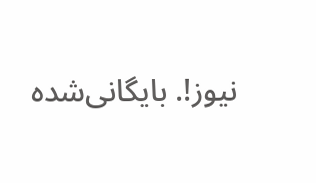نیوز!. بایگانی‌شده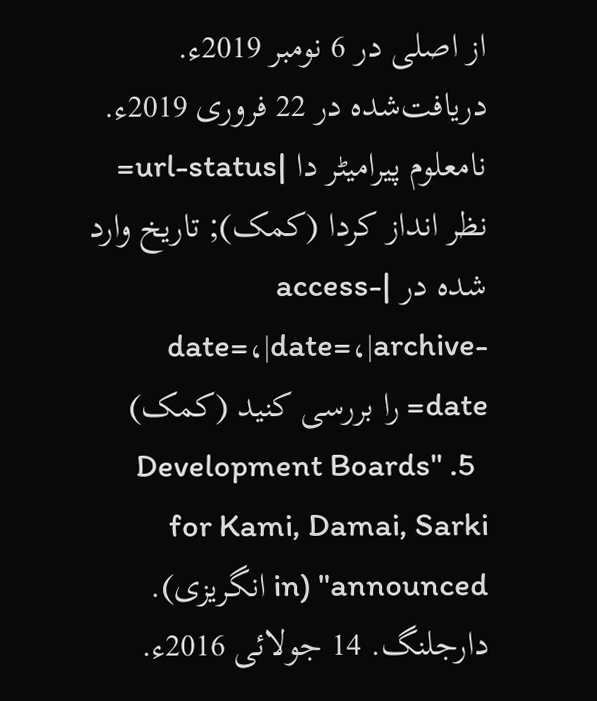از اصلی در 6 نومبر 2019ء. دریافت‌شده در 22 فروری 2019ء. نامعلوم پیرامیٹر دا |url-status= نظر انداز کردا (کمک); تاریخ وارد شده در |access-date=،|date=،|archive-date= را بررسی کنید (کمک)
  5. "Development Boards for Kami, Damai, Sarki announced" (in انگریزی). دارجلنگ. 14 جولائی 2016ء.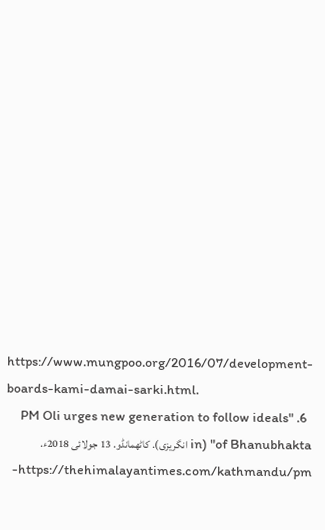https://www.mungpoo.org/2016/07/development-boards-kami-damai-sarki.html.
  6. "PM Oli urges new generation to follow ideals of Bhanubhakta" (in انگریزی). کاٹھمانڈو. 13 جولائی 2018ء. https://thehimalayantimes.com/kathmandu/pm-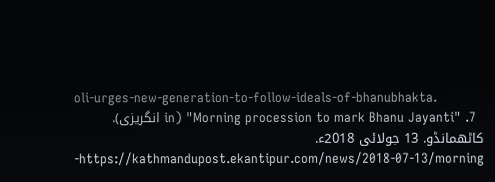oli-urges-new-generation-to-follow-ideals-of-bhanubhakta.
  7. "Morning procession to mark Bhanu Jayanti" (in انگریزی). کاٹھمانڈو. 13 جولائی 2018ء. https://kathmandupost.ekantipur.com/news/2018-07-13/morning-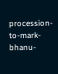procession-to-mark-bhanu-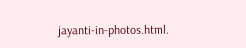jayanti-in-photos.html.